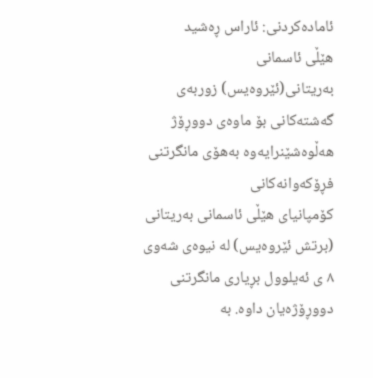ئامادەکردنی: ئاراس ڕەشید
هێڵی ئاسمانی بەریتانی(ئێروەیس) زوربەی گەشتەکانی بۆ ماوەی دووڕۆژ هەڵوەشێنرایەوە بەهۆی مانگرتنی فڕۆکەوانەکانی
کۆمپانیای هێڵی ئاسمانی بەریتانی (برتش ئێروەیس) لە نیوەی شەوی ٨ ی ئەیلوول بڕیاری مانگرتنی دووڕۆژەیان داوە. بە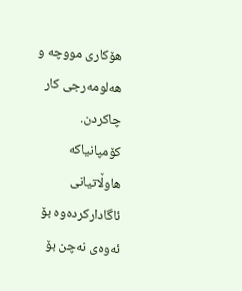هۆکاری مووچە و هەلومەرجی کار چاکردن. کۆمپانیاکە هاوڵاتیانی ئاگادارکردەوە بۆ ئەوەی نەچن بۆ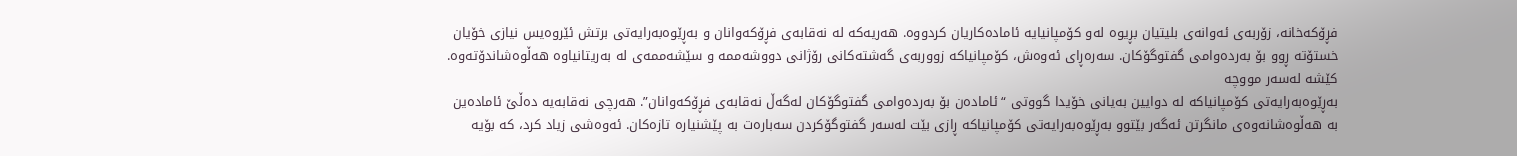فڕۆکەخانە، زۆربەی ئەوانەی بلیتیان بڕیوە لەو کۆمپانیایە ئامادەکاریان کردووە. هەریەکە لە نەقابەی فڕۆکەوانان و بەڕێوەبەرایەتی برتش ئێروەیس نیازی خۆیان خستۆتە ڕوو بۆ بەردەوامی گفتوگۆکان. سەرەڕای ئەوەش، کۆمپانیاکە زووربەی گەشتەکانی رۆژانی دووشەممە و سێشەممەی لە بەریتانیاوە هەڵوەشاندۆتەوە.
کێشە لەسەر مووچە
بەڕێوەبەرایەتی کۆمپانیاکە لە دوایین بەیانی خۆیدا گووتی “ئامادەن بۆ بەردەوامی گفتوگۆکان لەگەڵ نەقابەی فڕۆکەوانان”. هەرچی نەقابەیە دەڵێ ئامادەین بە هەڵوەشانەوەی مانگرتن ئەگەر بێتوو بەڕێوەبەرایەتی کۆمپانیاکە ڕازی بێت لەسەر گفتوگۆکردن سەبارەت بە پێشنیارە تازەکان. ئەوەشی زیاد کرد، کە بۆیە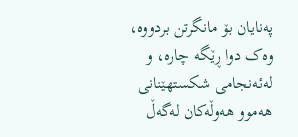پەنایان بۆ مانگرتن بردووە، وەک دوا ڕێگە چارە، و لەئەنجامی شکستهێنانی هەموو هەوڵەکان لەگەڵ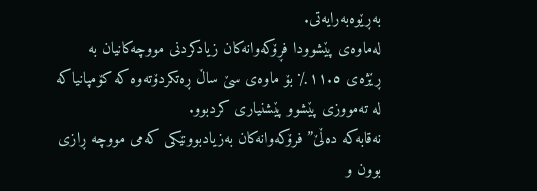بەڕێوەبەرایەتی.
لەماوەی پێشوودا فڕۆکەوانەکان زیادکردنی مووچەکانیان بە ڕێژەی ١١.٥٪ بۆ ماوەی سێ ساڵ ڕەتکردۆتەوە کە کۆمپانیاکە لە تەمووزی پێشوو پێشنیاری کردبوو.
نەقابەکە دەڵێ” فرۆکەوانەکان بەزیادبوونێکی کەمی مووچە ڕازی بوون و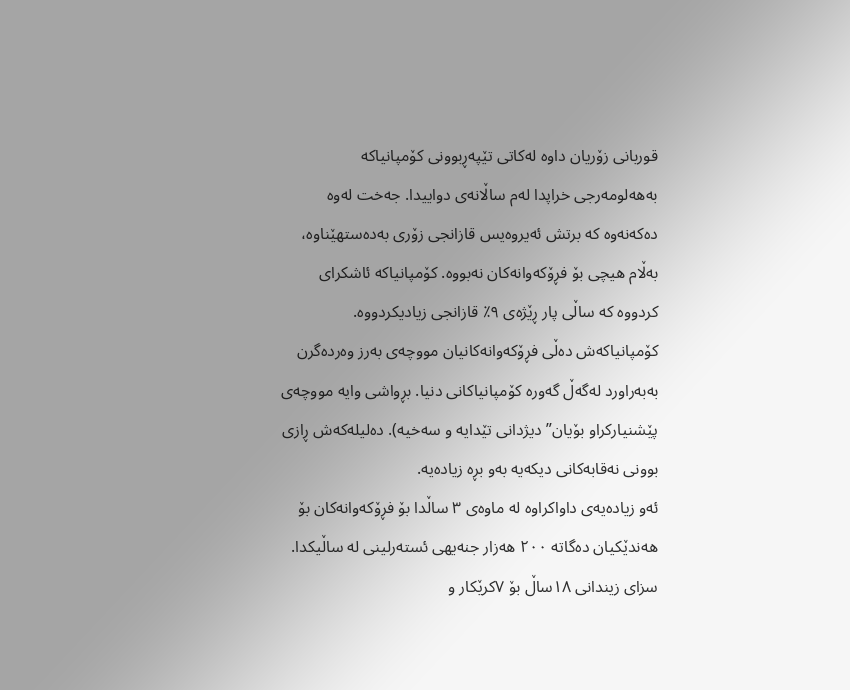قوربانی زۆریان داوە لەکاتی تێپەڕبوونی کۆمپانیاکە بەهەلومەرجی خراپدا لەم ساڵانەی دواییدا. جەخت لەوە دەکەنەوە کە برتش ئەیروەیس قازانجی زۆری بەدەستهێناوە، بەڵام هیچی بۆ فڕۆکەوانەکان نەبووە. کۆمپانیاکە ئاشکرای کردووە کە ساڵی پار ڕێژەی ٩٪ قازانجی زیادیکردووە.
کۆمپانیاکەش دەڵی فڕۆکەوانەکانیان مووچەی بەرز وەردەگرن بەبەراورد لەگەڵ گەورە کۆمپانیاکانی دنیا. بڕواشی وایە مووچەی پێشنیارکراو بۆیان” دیژدانی تێدایە و سەخیە). دەلیلەکەش ڕازی بوونی نەقابەکانی دیکەیە بەو بڕە زیادەیە.
ئەو زیادەیەی داواکراوە لە ماوەی ٣ ساڵدا بۆ فڕۆکەوانەکان بۆ هەندێکیان دەگاتە ٢٠٠ هەزار جنەیهی ئستەرلینی لە ساڵیکدا.
سزای زیندانی ١٨ساڵ بۆ ٧کرێکار و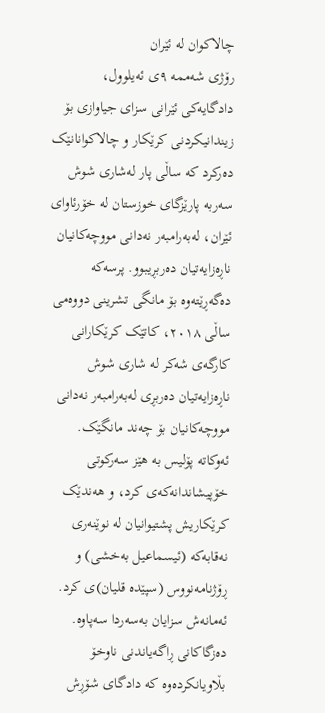چالاکوان لە ئێران
رۆژی شەممە ٩ی ئەیلوول، دادگایەکی ئێرانی سزای جیاوازی بۆ زیندانیکردنی کرێکار و چالاکوانانێک دەرکرد کە ساڵی پار لەشاری شوش سەربە پارێزگای خوزستان لە خۆرئاوای ئێران، لەبەرامبەر نەدانی مووچەکانیان ناڕەزایەتیان دەربڕیبوو. پرسەکە دەگەڕێتەوە بۆ مانگی تشرینی دووەمی ساڵی ٢٠١٨، کاتێک کرێکارانی کارگەی شەکر لە شاری شوش ناڕەزایەتیان دەربڕی لەبەرامبەر نەدانی مووچەکانیان بۆ چەند مانگێک. ئەوکاتە پۆلیس بە هێز سەرکوتی خۆپیشاندانەکەی کرد، و هەندێک کرێکاریش پشتیوانیان لە نوێنەری نەقابەکە (ئیسماعیل بەخشی) و ڕۆژنامەنووس (سپێدە قلیان)ی کرد. ئەمانەش سزایان بەسەردا سەپاوە.
دەزگاکانی ڕاگەیاندنی ناوخۆ بڵاویانکردەوە کە دادگای شۆڕش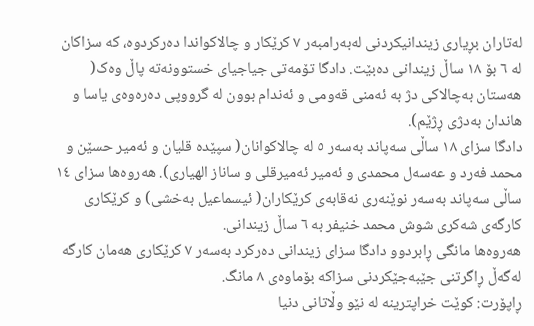لەتاران بڕیاری زیندانیکردنی لەبەرامبەر ٧ کرێکار و چالاکواندا دەرکردوە، کە سزاکان لە ٦ بۆ ١٨ ساڵ زیندانی دەبێت. دادگا تۆمەتی جیاجیای خستوونەتە پاڵ وەک( هەستان بەچالاکی دژ بە ئەمنی قەومی و ئەندام بوون لە گرووپی دەرەوەی یاسا و هاندان بەدژی ڕژێم).
دادگا سزای ١٨ ساڵی سەپاند بەسەر ٥ لە چالاکوانان( سپێدە قلیان و ئەمیر حسێن و محمد فەرد و عەسەل محمدی و ئەمیر ئەمیرقلی و ساناز الهیاری). هەروەها سزای ١٤ ساڵی سەپاند بەسەر نوێنەری نەقابەی کرێکاران( ئیسماعیل بەخشی) و کرێکاری کارگەی شەکری شوش محمد خنیفر بە ٦ ساڵ زیندانی.
هەروەها مانگی ڕابردوو دادگا سزای زیندانی دەرکرد بەسەر ٧ کرێکاری هەمان کارگە لەگەڵ ڕاگرتنی جێبەجێکردنی سزاکە بۆماوەی ٨ مانگ.
ڕاپۆرت: کوێت خراپترینە لە نێو وڵاتانی دنیا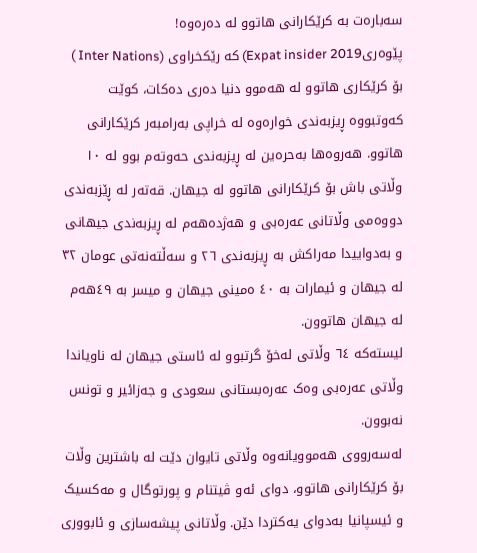سەبارەت بە کرێکارانی هاتوو لە دەرەوە!
پێوەریExpat insider 2019) کە رێکخراوی (Inter Nations ) بۆ کرێکاری هاتوو لە هەموو دنیا دەری دەکات، کوێت کەوتبووە ڕیزبەندی خوارەوە لە خراپی بەرامبەر کرێکارانی هاتوو. هەروەها بەحرەین لە ڕیزبەندی حەوتەم بوو لە ١٠ وڵاتی باش بۆ کرێکارانی هاتوو لە جیهان. قەتەر لە ڕێزبەندی دووەمی وڵاتانی عەرەبی و هەژدەهەم لە ڕیزبەندی جیهانی و بەدواییدا مەراکش بە ڕیزبەندی ٢٦ و سەڵتەنەتی عومان ٣٢ لە جیهان و ئیمارات بە ٤٠ ەمینی جیهان و میسر بە ٤٩هەم لە جیهان هاتوون.
لیستەکە ٦٤ وڵاتی لەخۆ گرتبوو لە ئاستی جیهان لە ناویاندا وڵاتی عەرەبی وەک عەرەبستانی سعودی و جەزائیر و تونس نەبوون.
لەسەرووی هەموویانەوە وڵاتی تایوان دێت لە باشترین وڵات بۆ کرێکارانی هاتوو، دوای ئەو ڤیتنام و پورتوگال و مەکسیک و ئیسپانیا بەدوای یەکتردا دێن. وڵاتانی پیشەسازی و ئابووری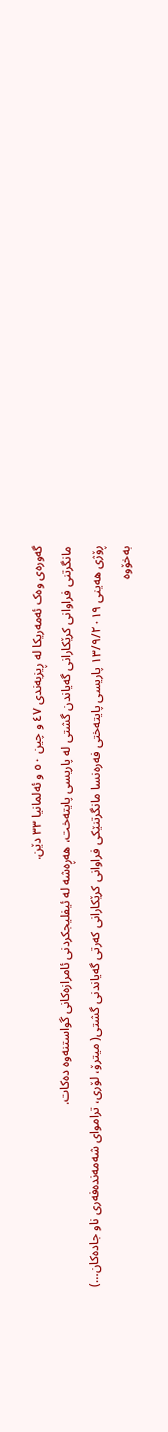گەورەی وەک ئەمەریکا لە ڕیزبەندی ٤٧ و چین ٥٠ و ئەلمانیا ٣٣ دێن.
مانگرتنی فراوانی کرێکارانی گەیاندن گشتی لە پاریسی پایتەخت، هەڕەشە لە ئیفلیجکردنی ئامرازەکانی گواستنەوە دەکات.
ڕۆژی هەینی ١٣/٩/٢٠١٩ پاریسی پایتەختی فەرەنسا مانگرتنێکی فراوانی کرێکارانی کەرتی گەیاندنی گشتی( میترۆ، لۆری، تراموای شەمەندەفەری ناو جادەکان…) بەخۆوە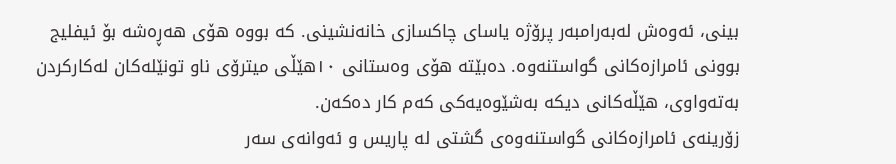بینی، ئەوەش لەبەرامبەر پرۆژە یاسای چاکسازی خانەنشینی. کە بووە هۆی هەڕەشە بۆ ئیفلیج بوونی ئامرازەکانی گواستنەوە. دەبێتە هۆی وەستانی ١٠هێڵی میترۆی ناو تونێلەکان لەکارکردن بەتەواوی، هێڵەکانی دیکە بەشێوەیەکی کەم کار دەکەن.
زۆرینەی ئامرازەکانی گواستنەوەی گشتی لە پاریس و ئەوانەی سەر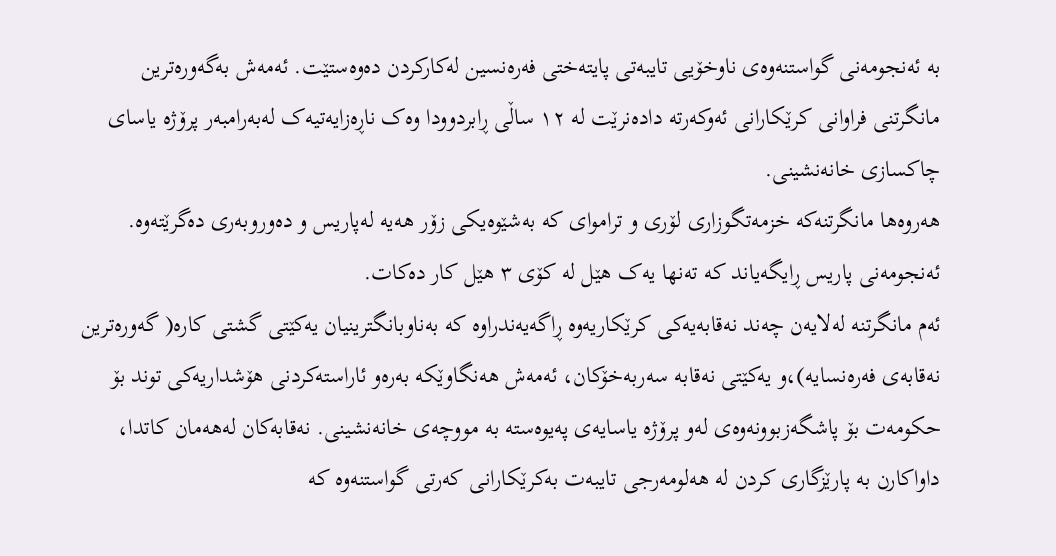بە ئەنجومەنی گواستنەوەی ناوخۆیی تایبەتی پایتەختی فەرەنسین لەکارکردن دەوەستێت. ئەمەش بەگەورەترین مانگرتنی فراوانی کرێکارانی ئەوکەرتە دادەنرێت لە ١٢ ساڵی ڕابردوودا وەک ناڕەزایەتیەک لەبەرامبەر پرۆژە یاسای چاکسازی خانەنشینی.
هەروەها مانگرتنەکە خزمەتگوزاری لۆری و تراموای کە بەشێوەیکی زۆر هەیە لەپاریس و دەوروبەری دەگرێتەوە. ئەنجومەنی پاریس ڕایگەیاند کە تەنها یەک هێل لە کۆی ٣ هێل کار دەکات.
ئەم مانگرتنە لەلایەن چەند نەقابەیەکی کرێکاریەوە ڕاگەیەندراوە کە بەناوبانگترینیان یەکێتی گشتی کارە( گەورەترین نەقابەی فەرەنسایە)،و یەکێتی نەقابە سەربەخۆکان، ئەمەش هەنگاوێکە بەرەو ئاراستەکردنی هۆشداریەکی توند بۆ حکومەت بۆ پاشگەزبوونەوەی لەو پرۆژە یاسایەی پەیوەستە بە مووچەی خانەنشینی. نەقابەکان لەهەمان کاتدا، داواکارن بە پارێزگاری کردن لە هەلومەرجی تایبەت بەکرێکارانی کەرتی گواستنەوە کە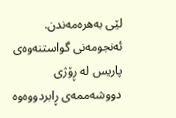لێی بەهرەمەندن.
ئەنجومەنی گواستنەوەی پاریس لە ڕۆژی دووشەممەی ڕابردووەوە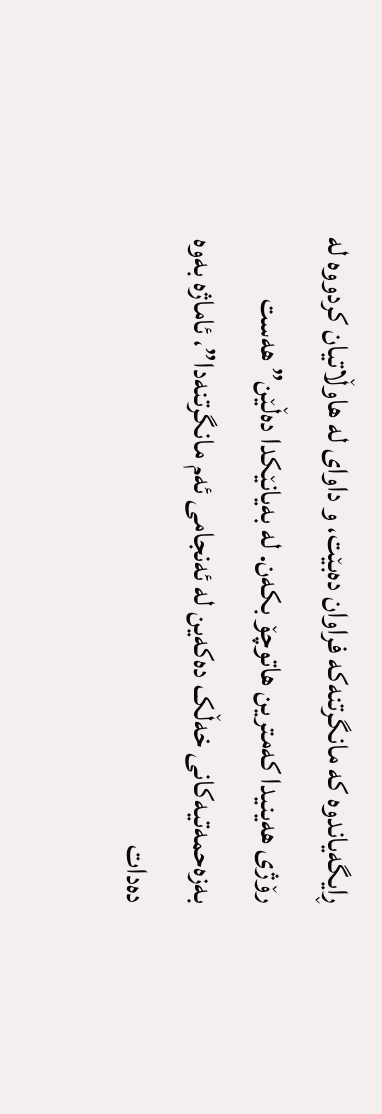ڕایگەیاندوە کە مانگرتنەکە فراوان دەبێت، و داوای لە هاوڵاتیان کردووە لە رۆژی هەینیدا کەمترین هاتوچۆ بکەن. لە بەیانێکدا دەڵێن” هەست بەزەحمەتیەکانی خەڵک دەکەین لە ئەنجامی ئەم مانگرتنەدا”، ئاماژە بەوە دەدات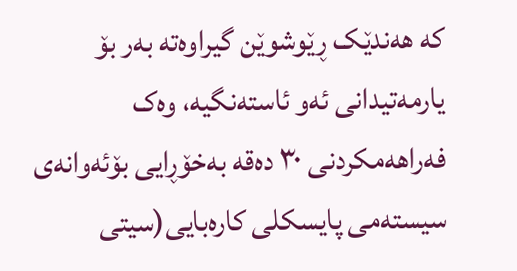کە هەندێک ڕێوشوێن گیراوەتە بەر بۆ یارمەتیدانی ئەو ئاستەنگیە، وەک فەراهەمکردنی ٣٠ دەقە بەخۆڕایی بۆئەوانەی سیستەمی پایسکلی کارەبایی(سیتی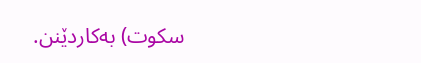سکوت) بەکاردێنن.